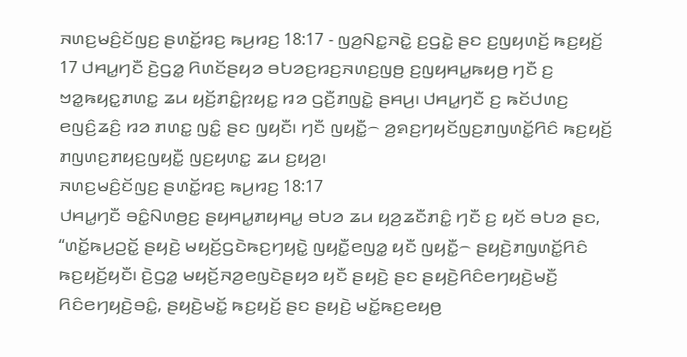ꤏꤛꤢ꤬ꤗꤢꤨ꤬ꤢꤩꤜꤢ꤬ ꤔꤛꤢꤩ꤭ꤙꤢ꤬ ꤒꤣ꤬ꤙꤢ꤬ 18:17 - ꤜꤤ꤬ꤡꤢ꤭ꤏꤢꤧ꤭ ꤢ꤬ꤞꤢꤧ꤭ ꤔꤢ ꤢ꤬ꤜꤟꤛꤢꤩ꤬ ꤒꤢ꤬ꤟꤢꤩ꤬
17 ꤓꤌꤣ꤭ꤚꤢꤪ ꤢꤧ꤬ꤞꤤ꤭ ꤖꤛꤢꤩꤔꤟꤤ ꤋꤝꤤꤢ꤬ꤙꤢ꤬ꤏꤛꤢ꤬ꤜꤥ꤬ ꤢ꤬ꤜꤟꤌꤣ꤭ꤒꤟꤥ꤬ ꤚꤢꤪ ꤢ꤬ ꤠꤤ꤭ꤒꤟꤢ꤭ꤊꤛꤢ꤭ ꤘꤣ ꤟꤢꤩ꤬ꤊꤢꤨ꤭ꤐꤟꤢ꤭ ꤙꤤ ꤞꤢꤪ꤬ꤊꤜꤢꤧ꤭ ꤔꤌꤣ꤬꤯ ꤓꤌꤣ꤭ꤚꤢꤪ ꤢ꤬ ꤒꤢꤩꤓꤛꤢ꤬ ꤕꤜꤢꤨ꤬ꤘꤢꤨ꤬ ꤙꤤ ꤊꤛꤢ꤭ ꤜꤢꤨ꤭ ꤔꤢ ꤜꤟꤢꤪ꤯ ꤚꤢꤪ ꤜꤟꤢꤪ꤭꤮ ꤤ꤬ꤎꤢ꤬ꤚꤟꤢꤩꤜꤢ꤬ꤊꤜꤛꤢꤩ꤭ꤖꤢꤨ ꤒꤢ꤬ꤟꤢꤩ꤬ ꤊꤜꤛꤢ꤬ꤊꤟꤢ꤬ꤜꤟꤢꤪ꤭ ꤜꤢ꤬ꤟꤛꤢ꤭ ꤘꤣ ꤢ꤬ꤟꤤ꤬꤯
ꤏꤛꤢ꤬ꤗꤢꤨ꤬ꤢꤩꤜꤢ꤬ ꤔꤛꤢꤩ꤭ꤙꤢ꤬ ꤒꤣ꤬ꤙꤢ꤬ 18:17
ꤓꤌꤣ꤭ꤚꤢꤪ ꤋꤢꤨ꤭ꤡꤛꤥ꤬ꤢ꤬ ꤔꤟꤌꤣ꤭ꤊꤟꤌꤣ꤭ ꤋꤝꤤ ꤘꤣ ꤟꤤ꤬ꤘꤢꤪꤊꤢꤨ꤭ ꤚꤢꤪ ꤢ꤬ ꤟꤢꤩ ꤋꤝꤤ ꤔꤢ, “ꤛꤢꤩ꤭ꤒꤣ꤬ꤑꤢꤩ꤭ ꤔꤟꤢꤧ꤬ ꤗꤟꤢꤩ꤬ꤞꤢꤧꤒꤢ꤬ꤚꤟꤢꤧ꤭ ꤜꤟꤢꤪ꤭ꤕꤜꤤ꤭ ꤟꤢꤪ ꤜꤟꤢꤪ꤭꤮ ꤔꤟꤢꤧ꤬ꤊꤜꤛꤢꤩ꤭ꤖꤢꤨ ꤒꤢ꤬ꤟꤢꤩ꤬ꤟꤢꤪ꤯ ꤢꤧ꤬ꤞꤤ꤭ ꤗꤟꤢꤩ꤬ꤏꤤ꤬ꤕꤜꤢꤧꤔꤟꤤ ꤟꤢꤪ ꤔꤟꤢꤧ꤬ ꤔꤢ ꤔꤟꤢꤧ꤬ꤖꤢꤨꤕꤚꤟꤢꤧ꤬ꤗꤢꤪ꤬ ꤖꤢꤨꤕꤚꤟꤢꤧ꤬ꤋꤢꤨ꤭, ꤔꤟꤢꤧ꤬ꤗꤢꤩ꤭ ꤒꤢ꤬ꤟꤢꤩ꤬ ꤔꤢ ꤔꤟꤢꤧ꤬ ꤗꤢꤩ꤭ꤒꤢ꤬ꤕꤟꤥ꤬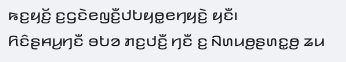ꤒꤢ꤬ꤟꤢꤩ꤬ ꤢ꤬ꤞꤢꤧꤕꤜꤢꤪ꤬ꤓꤝꤟꤥ꤭ꤕꤚꤟꤢꤧ꤬ ꤟꤢꤪ꤯
ꤖꤢꤨꤔꤌꤣ꤬ꤚꤢꤪ ꤋꤝꤤ ꤊꤢ꤬ꤓꤢꤪ꤬ ꤚꤢꤪ ꤢ꤬ ꤡꤛꤣꤥ꤬ꤔꤛꤢ꤭ꤥ꤬ ꤘꤣ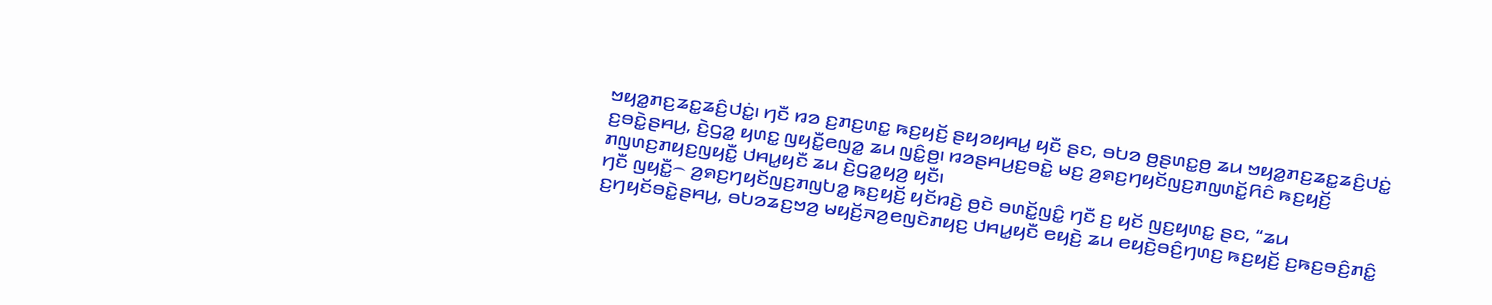ꤠꤟꤤ꤭ꤊꤢ꤬ꤘꤢ꤭ꤘꤢꤨ꤬ꤓꤢꤦ꤭꤯ ꤚꤢꤪ ꤙꤤ ꤢ꤬ꤊꤢ꤬ꤛꤢ꤭ ꤒꤢ꤬ꤟꤢꤩ꤬ ꤔꤟꤤꤟꤌꤣ꤭ ꤟꤢꤪ ꤔꤢ, ꤋꤝꤤ ꤥ꤬ꤔꤛꤢ꤭ꤥ꤬ ꤘꤣ ꤠꤟꤤ꤭ꤊꤢ꤬ꤘꤢ꤭ꤘꤢꤨ꤬ꤓꤢꤦ꤭ ꤢ꤬ꤋꤢꤧ꤭ꤔꤌꤣ꤬, ꤢꤧ꤬ꤞꤤ꤭ ꤟꤛꤢ꤭ ꤜꤟꤢꤪ꤭ꤕꤜꤤ꤭ ꤘꤣ ꤜꤢꤨ꤭ꤥ꤬꤯ ꤙꤤꤔꤌꤣ꤬ꤢ꤬ꤋꤢꤧ꤭ ꤗꤢ꤬ ꤤ꤬ꤎꤢ꤬ꤚꤟꤢꤩꤜꤢ꤬ꤊꤜꤛꤢꤩ꤭ꤖꤢꤨ ꤒꤢ꤬ꤟꤢꤩ꤬ ꤊꤜꤛꤢ꤬ꤊꤟꤢ꤬ꤜꤟꤢꤪ꤭ ꤓꤌꤣ꤭ꤟꤢꤪ ꤘꤣ ꤢꤧ꤬ꤞꤤ꤭ꤟꤤ꤬ ꤟꤢꤪ꤯
ꤚꤢꤪ ꤜꤟꤢꤪ꤭꤮ ꤤ꤬ꤎꤢ꤬ꤚꤟꤢꤩꤜꤢ꤬ꤊꤜꤝꤤ꤭ ꤒꤢ꤬ꤟꤢꤩ꤬ ꤟꤢꤩꤙꤢꤧ꤬ ꤥ꤬ꤢꤧ ꤋꤛꤢꤩ꤭ꤜꤢꤨ꤭ ꤚꤢꤪ ꤢ꤬ ꤟꤢꤩ ꤜꤢ꤬ꤟꤛꤢ꤭ ꤔꤢ, “ꤘꤣ ꤢ꤬ꤚꤟꤢꤩꤋꤢꤧ꤭ꤔꤌꤣ꤬, ꤋꤝꤤꤘꤢ꤬ꤠꤤ꤬ ꤗꤟꤢꤩ꤬ꤏꤤ꤬ꤕꤜꤢꤧꤊꤟꤢ꤬ ꤓꤌꤣ꤭ꤟꤢꤪ ꤕꤟꤢꤧ꤬ ꤘꤣ ꤕꤟꤢꤧ꤬ꤋꤢꤨ꤬ꤚꤛꤢ꤬ ꤒꤢ꤬ꤟꤢꤩ꤬ ꤢ꤬ꤒꤢ꤬ꤋꤢꤨ꤬ꤊꤢꤨ꤭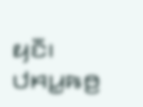ꤟꤢꤪ꤯ ꤓꤌꤣ꤭ꤒꤥ꤬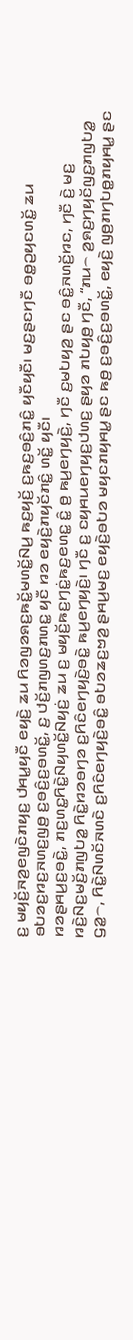ꤢ꤬ ꤗꤟꤢꤩ꤬ꤏꤤ꤬ꤕꤜꤢꤧꤊꤟꤢ꤬ ꤓꤌꤣ꤭ꤟꤢꤪ ꤕꤟꤢꤧ꤬ ꤘꤣ ꤖꤤꤜꤤꤎꤢ꤬ꤒꤢꤩ꤭ꤗꤛꤢꤩ꤭ꤡꤣ꤬ ꤒꤢ꤬ꤟꤢꤩ꤬ ꤢ꤬ꤒꤢ꤬ꤋꤢꤨ꤬ꤊꤢꤨ꤭ ꤟꤢꤪꤟꤢꤪ꤯ ꤗꤢ꤬ꤔꤢꤚꤢꤪ ꤋꤥ꤭ꤑꤟꤢꤛꤢꤩ꤭ ꤘꤣ ꤋꤝꤤꤢ꤬ꤙꤢ꤬ꤏꤛꤢ꤬ꤜꤥ꤬ ꤢ꤬ꤋꤢꤨ꤬ꤢ꤬ꤋꤛꤢꤩ꤭, ꤢ꤬ ꤓꤢꤩ꤬ꤊꤜꤛꤢ꤬ꤊꤛꤢ꤭ ꤟꤢꤪ ꤙꤤ ꤕꤟꤢꤧ꤬ꤊꤟꤢꤩꤊꤢꤨ꤭ ꤛꤢꤩ꤭ ꤟꤢꤪ꤯
ꤙꤤꤔꤌꤣ꤬ꤢ꤬ꤋꤢꤧ꤭, ꤊꤢ꤬ꤛꤢ꤭ꤖꤢꤧ꤭ꤡꤟꤛꤢꤩ꤭ꤡꤟꤢꤦ꤬ ꤘꤣ ꤢ꤬ ꤗꤟꤢꤩ꤬ꤒꤢ꤬ꤚꤢꤦ꤭ꤒꤢ꤬ꤕꤛꤢ꤭ ꤢꤨ꤭ ꤥ꤬ ꤒꤣ꤬ꤕꤚꤟꤢꤧ꤬, ꤚꤢꤪ ꤢ꤬ꤗꤝꤟꤤ꤬ ꤔꤢ ꤋꤢꤨ꤭ꤏꤛꤢꤩ꤬ꤙꤢ, ꤚꤢꤪ ꤢꤧ꤬ ꤗꤢ꤬ ꤙꤢꤧ꤬ꤡꤢ꤬ꤗꤢꤩ꤬ꤊꤜꤝꤤ꤭ ꤖꤢꤧ꤭ꤙꤤꤋꤚꤤ ꤢ꤬ꤖꤢꤨꤕꤚꤟꤢꤧ꤬ꤋꤢꤧ꤭ ꤒꤣ꤬ꤕꤚꤟꤢꤧ꤬꤯ ꤚꤢꤪ ꤢ꤬ ꤢꤟꤌꤣꤕꤚꤟꤢ꤬ꤓꤛꤢ꤬ ꤔꤟꤤ ꤊꤝꤟꤥ꤬ ꤚꤢꤪ, “ꤊꤣ꤮ ꤤ꤬ꤎꤢ꤬ꤚꤟꤢꤩꤜꤢ꤬ꤊꤜꤝꤤ꤭ ꤞꤤ꤭꤮, ꤖꤢꤧ꤭ꤡꤛꤢꤩꤏꤛꤢꤧ ꤢ꤬ꤖꤢꤨꤕꤚꤟꤢꤧ꤬ꤋꤢꤨ꤭ ꤋꤝꤤꤘꤢ꤬ꤠꤤ꤬ ꤔꤌꤣ꤬ꤗꤢ꤬ ꤕꤟꤢꤧ꤬ꤋꤝꤤ ꤗꤟꤢꤊꤟꤌꤣ꤭ ꤔꤢ ꤒꤥ꤬ ꤢ꤬ꤋꤢꤨ꤬ꤢ꤬ꤋꤛꤢꤩ꤭, ꤕꤟꤢꤧ꤬ ꤜꤥ꤬ꤊꤚꤝꤥ꤭ꤊꤟꤌꤣ꤭ ꤔꤢ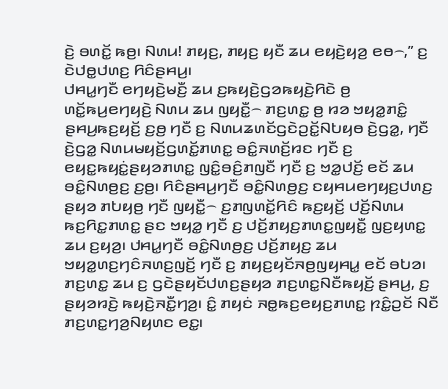ꤢꤧ꤬ ꤋꤛꤢꤩ꤭ ꤒꤥ꤬꤯ ꤡꤛꤣ! ꤊꤟꤢ꤬, ꤊꤟꤢ꤬ ꤟꤢꤪ ꤘꤣ ꤕꤟꤢꤧ꤬ꤟꤤ꤬ ꤕꤥ꤮,” ꤢ꤬ ꤢꤧꤓꤥ꤭ꤓꤛꤢ꤬ ꤖꤢꤨꤔꤌꤣ꤬꤯
ꤓꤌꤣ꤭ꤚꤢꤪ ꤕꤚꤟꤢꤧ꤬ꤗꤢꤪ꤬ ꤘꤣ ꤢ꤬ꤒꤟꤢꤧ꤬ꤞꤤꤒꤟꤢꤧ꤬ꤖꤢꤧ ꤥ꤬ ꤛꤢꤩ꤭ꤒꤣ꤬ꤕꤚꤟꤢꤧ꤬ ꤡꤛꤣ ꤘꤣ ꤜꤟꤢꤪ꤭꤮ ꤊꤢ꤬ꤛꤢ꤭ ꤥ꤬ ꤙꤤ ꤠꤟꤤ꤭ꤊꤢꤨ꤭ ꤔꤌꤣ꤬ꤒꤢ꤬ꤟꤢꤩ꤬ ꤢ꤬ꤥ꤬ ꤚꤢꤪ ꤢ꤬ ꤡꤛꤣꤘꤛꤢꤩꤞꤢꤧꤑꤢꤩ꤭ꤡꤝꤟꤥ ꤢꤧ꤬ꤞꤤ꤭, ꤚꤢꤪ ꤢꤧ꤬ꤞꤤ꤭ ꤡꤛꤣꤗꤟꤢꤩ꤬ꤞꤛꤢꤩ꤭ꤊꤛꤢ꤭ ꤋꤢꤨ꤭ꤏꤛꤢꤩ꤬ꤙꤢ ꤚꤢꤪ ꤢ꤬ ꤕꤟꤢ꤭ꤒꤟꤢꤦ꤭ꤔꤟꤤꤊꤛꤢ꤭ ꤜꤢꤨ꤭ꤋꤢꤨ꤬ꤊꤜꤢꤪ ꤚꤢꤪ ꤢ꤬ ꤠꤤ꤭ꤓꤢꤩ꤬ ꤕꤢꤩ ꤘꤣ ꤋꤢꤨ꤭ꤡꤛꤥ꤬ꤢ꤬ ꤢ꤬ꤥ꤬꤯ ꤖꤢꤨꤔꤌꤣ꤬ꤚꤢꤪ ꤋꤢꤨ꤭ꤡꤛꤥ꤬ꤢ꤬ ꤢꤟꤌꤣꤕꤚꤟꤢ꤬ꤓꤛꤢ꤬ ꤔꤟꤤ ꤊꤝꤟꤥ꤬ ꤚꤢꤪ ꤜꤟꤢꤪ꤭꤮ ꤢ꤬ꤊꤜꤛꤢꤩ꤭ꤖꤢꤨ ꤒꤢ꤬ꤟꤢꤩ꤬ ꤓꤢꤩ꤬ꤡꤛꤣ ꤒꤢ꤬ꤖꤢ꤭ꤊꤛꤢ꤭ ꤔꤢ ꤠꤟꤤ꤭ ꤚꤢꤪ ꤢ꤬ ꤓꤢꤩ꤬ꤊꤟꤢ꤬ꤊꤛꤢ꤭ꤜꤟꤢꤪ꤭ ꤜꤢ꤬ꤟꤛꤢ꤭ ꤘꤣ ꤢ꤬ꤟꤤ꤬꤯ ꤓꤌꤣ꤭ꤚꤢꤪ ꤋꤢꤨ꤭ꤡꤛꤥ꤬ꤢ꤬ ꤓꤢꤩ꤬ꤊꤟꤢ꤬ ꤘꤣ ꤠꤟꤤ꤭ꤛꤢ꤬ꤚꤢꤨꤏꤛꤢ꤬ꤜꤢꤩ꤬ ꤚꤢꤪ ꤢ꤬ ꤊꤟꤢ꤬ꤟꤢꤩꤏꤥ꤬ꤜꤟꤌꤣ꤭ ꤕꤢꤩ ꤋꤝꤤ꤯
ꤊꤢ꤬ꤛꤢ꤭ ꤘꤣ ꤢ꤬ ꤞꤢꤧꤔꤟꤢꤩꤓꤛꤢ꤬ꤔꤟꤤ ꤊꤢ꤬ꤛꤢ꤭ꤡꤢꤪꤒꤟꤢꤩ꤬ ꤔꤌꤣ꤬, ꤢ꤬ ꤔꤟꤤꤙꤢꤧ꤬ ꤒꤟꤢꤧ꤬ꤏꤢꤪ꤭ꤚꤤ꤬꤯ ꤢꤨ꤭ ꤊꤟꤢꤦ ꤏꤥ꤭ꤒꤢ꤬ꤕꤟꤢ꤬ꤊꤛꤢ꤭ ꤐꤢꤨ꤭ꤑꤢꤩ ꤡꤢꤪ ꤊꤢ꤬ꤛꤢ꤭ꤚꤤ꤬ꤡꤟꤛꤢ ꤕꤢ꤭꤯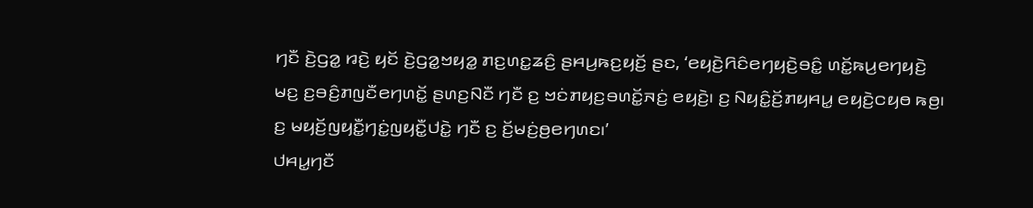ꤚꤢꤪ ꤢꤧ꤬ꤞꤤ꤭ ꤙꤢꤧ꤬ ꤟꤢꤩ ꤢꤧ꤬ꤞꤤ꤭ꤠꤟꤤ꤭ ꤊꤢ꤬ꤛꤢ꤭ꤘꤢꤨ꤬ ꤔꤌꤣ꤬ꤒꤢ꤬ꤟꤢꤩ꤬ ꤔꤢ, ‘ꤕꤟꤢꤧ꤬ꤖꤢꤨꤕꤚꤟꤢꤧ꤬ꤋꤢꤨ꤭ ꤛꤢꤩ꤭ꤒꤣ꤬ꤕꤚꤟꤢꤧ꤬ ꤗꤢ꤬ ꤢ꤬ꤋꤢꤨ꤬ꤊꤜꤢꤪꤕꤚꤛꤢꤩ꤭ ꤔꤛꤢ꤬ꤡꤢꤪ ꤚꤢꤪ ꤢ꤬ ꤠꤢꤦꤊꤟꤢ꤬ꤋꤛꤢꤩ꤭ꤏꤢꤦ꤬ ꤕꤟꤢꤧ꤬꤯ ꤢ꤬ ꤡꤟꤢꤨ꤭ꤢꤩ꤬ꤊꤟꤌꤣ꤭ ꤕꤟꤢꤧ꤬ꤍꤟꤥ ꤒꤥ꤬꤯ ꤢ꤬ ꤗꤟꤢꤩ꤬ꤜꤟꤢꤪ꤭ꤚꤢꤦ꤭ꤜꤟꤢꤪ꤭ꤓꤢꤧ꤭ ꤚꤢꤪ ꤢ꤬ ꤢꤩ꤬ꤗꤢꤦ꤬ꤥ꤬ꤕꤚꤛꤢ꤯’
ꤓꤌꤣ꤭ꤚꤢꤪ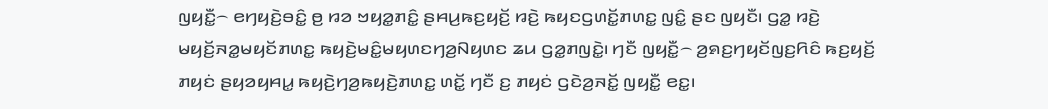ꤜꤟꤢꤪ꤭꤮ ꤕꤚꤟꤢꤧ꤬ꤋꤢꤨ꤭ ꤥ꤬ ꤙꤤ ꤠꤟꤤ꤭ꤊꤢꤨ꤭ ꤔꤌꤣ꤬ꤒꤢ꤬ꤟꤢꤩ꤬ ꤙꤢꤧ꤬ ꤒꤟꤢꤞꤛꤢꤩ꤭ꤊꤛꤢ꤭ ꤜꤢꤨ꤭ ꤔꤢ ꤜꤟꤢꤪ꤯ ꤞꤤ꤭ ꤙꤢꤧ꤬ ꤗꤟꤢꤩ꤬ꤏꤤ꤭ꤗꤟꤢꤩꤊꤛꤢ꤭ ꤒꤟꤢꤧ꤬ꤗꤢꤨ꤭ꤗꤟꤛꤢꤚꤤ꤬ꤡꤟꤛꤢ ꤘꤣ ꤞꤤ꤭ꤊꤜꤢꤧ꤭꤯ ꤚꤢꤪ ꤜꤟꤢꤪ꤭꤮ ꤤ꤬ꤎꤢ꤬ꤚꤟꤢꤩꤜꤢ꤬ꤖꤢꤨ ꤒꤢ꤬ꤟꤢꤩ꤬ ꤊꤟꤢꤦ ꤔꤟꤤꤟꤌꤣ꤭ ꤒꤟꤢꤧ꤬ꤚꤤ꤬ꤒꤟꤢꤧ꤬ꤊꤛꤢ꤭ ꤛꤢꤩ꤭ ꤚꤢꤪ ꤢ꤬ ꤊꤟꤢꤦ ꤞꤢꤧꤤ꤬ꤏꤢꤩ꤭ ꤜꤟꤢꤪ꤭ ꤕꤢ꤭꤯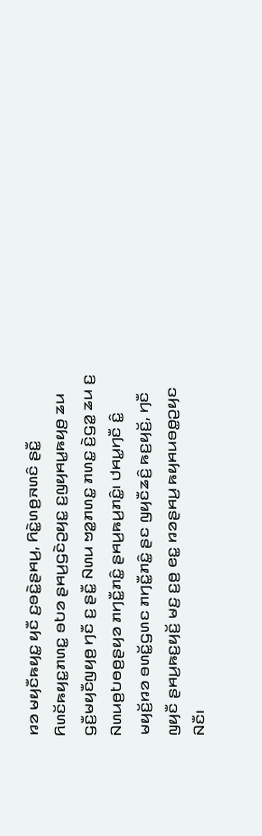ꤙꤤ ꤗꤟꤢꤪꤒꤟꤢ꤭ ꤟꤢꤪ ꤢ꤬ꤋꤢꤧ꤭ꤔꤌꤣ꤬, ꤖꤢꤧ꤭ꤛꤥ꤬ꤏꤛꤢꤨ ꤔꤢꤪ꤭ ꤖꤛꤢꤩꤒꤟꤢ꤭ꤊꤛꤢ꤭ ꤋꤝꤤ ꤔꤌꤣ꤬ꤞꤢꤧꤑꤟꤢ꤭ ꤢ꤬ꤜꤟꤌꤣ꤭ꤒꤟꤥ꤬ ꤘꤣ ꤞꤢꤪ꤬ꤗꤟꤢꤪꤜꤟꤥ꤬ ꤚꤢꤪ ꤢ꤬ ꤔꤢꤪ꤭ ꤡꤛꤣ ꤠꤤ꤭ꤊꤛꤢ꤭ ꤊꤛꤢ꤭ ꤢꤧ꤬ꤞꤤ꤭ ꤘꤣ ꤢ꤬ ꤡꤛꤣꤥ꤬ꤝꤥꤥ꤬ꤔꤟꤤ ꤊꤚꤢꤪ꤭ꤊꤢꤨ꤭ ꤔꤌꤣ꤬ꤒꤣ꤬ꤊꤢꤨ꤭꤯ ꤓꤌꤣ꤭ꤚꤢꤪ ꤢꤨ꤭ ꤗꤟꤢꤩ꤬ꤙꤤ ꤋꤛꤢꤩ꤭ꤞꤛꤢ ꤊꤚꤢꤪ꤭ꤊꤢꤨ꤭ ꤔꤢ ꤜꤟꤢꤪꤘꤢꤨ꤬ ꤒꤢ꤬ꤟꤢꤩ꤬, ꤚꤢꤪ ꤜꤟꤢꤪ ꤔꤌꤣ꤬ꤒꤢ꤬ꤟꤢꤩ꤬ ꤗꤢ꤬ ꤢ꤬ꤥ꤬ ꤕꤢ꤭ ꤙꤤꤔꤌꤣ꤬ ꤒꤟꤌꤣꤋꤥ꤭ꤑꤟꤢ ꤡꤢꤪ꤯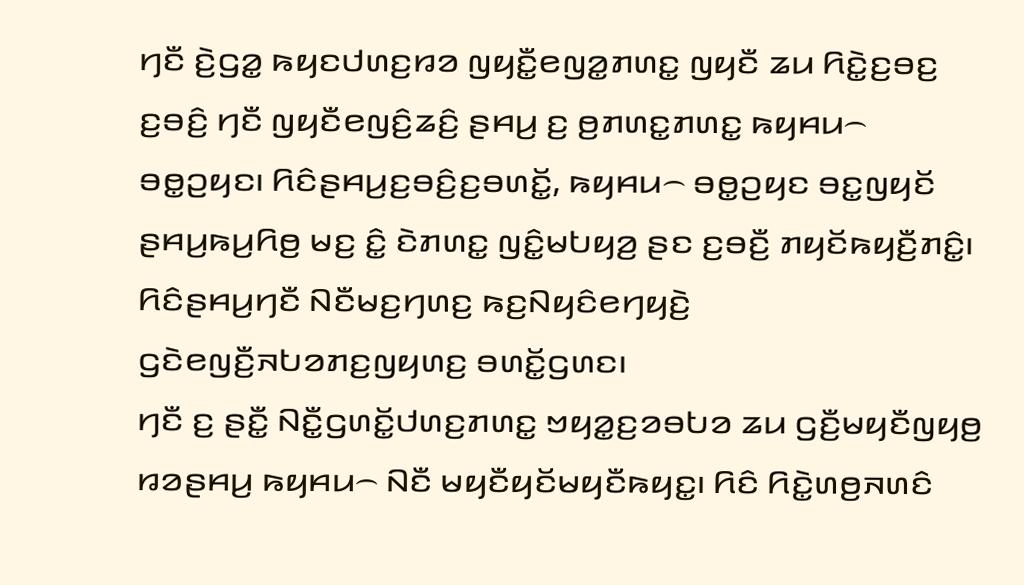ꤚꤢꤪ ꤢꤧ꤬ꤞꤤ꤭ ꤒꤟꤢꤓꤛꤢ꤬ꤙꤤ ꤜꤟꤢꤪ꤭ꤕꤜꤤ꤭ꤊꤛꤢ꤭ ꤜꤟꤢꤪ ꤘꤣ ꤖꤢꤧ꤭ꤢ꤬ꤋꤢ꤬ ꤢ꤬ꤋꤢꤨ꤬ ꤚꤢꤪ ꤜꤟꤢꤪꤕꤜꤢꤨ꤬ꤘꤢꤨ꤬ ꤔꤌꤣ꤬ ꤢ꤬ ꤥ꤬ꤊꤛꤢ꤭ꤊꤛꤢ꤭ ꤒꤟꤌꤣ꤮ ꤋꤥ꤭ꤑꤟꤢ꤯ ꤖꤢꤨꤔꤌꤣ꤬ꤢ꤬ꤋꤢꤨ꤬ꤢ꤬ꤋꤛꤢꤩ꤭, ꤒꤟꤌꤣ꤮ ꤋꤥ꤭ꤑꤟꤢ ꤋꤢ꤭ꤜꤟꤢꤩ ꤔꤌꤣ꤬ꤒꤣ꤬ꤖꤥ꤬ ꤗꤢ꤬ ꤢꤨ꤭ ꤢꤧꤊꤛꤢ꤭ ꤜꤢꤨ꤭ꤗꤝꤟꤤ꤬ ꤔꤢ ꤢ꤬ꤋꤢꤪ꤬ ꤊꤟꤢꤩꤒꤟꤢꤪ꤬ꤊꤢꤨ꤭꤯ ꤖꤢꤨꤔꤌꤣ꤬ꤚꤢꤪ ꤡꤢꤪꤗꤢ꤬ꤚꤛꤢ꤬ ꤒꤢ꤬ꤡꤟꤢꤨꤕꤚꤟꤢꤧ꤬ ꤞꤢꤧꤕꤜꤢꤪ꤬ꤏꤝꤤꤊꤢ꤬ꤜꤟꤛꤢ꤬ ꤋꤛꤢꤩ꤭ꤞꤛꤢ꤯
ꤚꤢꤪ ꤢ꤬ ꤔꤢꤪ꤭ ꤡꤢꤪ꤭ꤞꤛꤢꤩ꤭ꤓꤛꤢ꤬ꤊꤛꤢ꤭ ꤠꤟꤤ꤭ꤢ꤬ꤤꤋꤝꤤ ꤘꤣ ꤞꤢꤪ꤬ꤗꤟꤢꤪꤜꤟꤥ꤬ ꤙꤤꤔꤌꤣ꤬ ꤒꤟꤌꤣ꤮ ꤡꤢꤪ ꤗꤟꤢꤪꤟꤢꤩꤗꤟꤢꤪꤒꤟꤢ꤭꤯ ꤖꤢꤨ ꤖꤢꤧ꤭ꤛꤥ꤬ꤏꤛꤢꤨ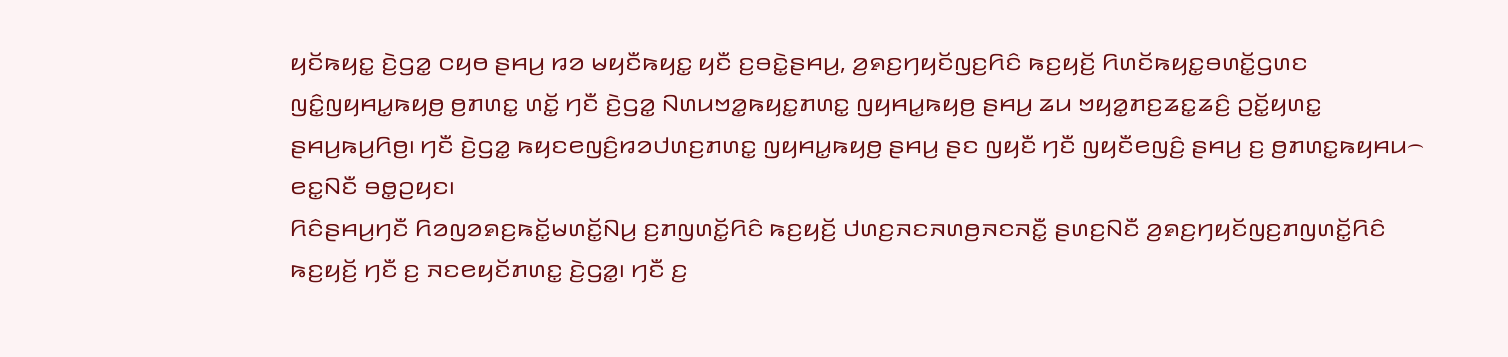ꤟꤢꤩꤒꤟꤢ꤭ ꤢꤧ꤬ꤞꤤ꤭ ꤍꤟꤥ ꤔꤌꤣ꤬ ꤙꤤ ꤗꤟꤢꤪꤒꤟꤢ꤭ ꤟꤢꤪ ꤢ꤬ꤋꤢꤧ꤭ꤔꤌꤣ꤬, ꤤ꤬ꤎꤢ꤬ꤚꤟꤢꤩꤜꤢ꤬ꤖꤢꤨ ꤒꤢ꤬ꤟꤢꤩ꤬ ꤖꤛꤢꤩꤒꤟꤢ꤭ꤋꤛꤢꤩ꤭ꤞꤛꤢ ꤜꤢꤨ꤭ꤜꤟꤌꤣ꤭ꤒꤟꤥ꤬ ꤥ꤬ꤊꤛꤢ꤭ ꤛꤢꤩ꤭ ꤚꤢꤪ ꤢꤧ꤬ꤞꤤ꤭ ꤡꤛꤣꤠꤤ꤭ꤒꤟꤢ꤭ꤊꤛꤢ꤭ ꤜꤟꤌꤣ꤭ꤒꤟꤥ꤬ ꤔꤌꤣ꤬ ꤘꤣ ꤠꤟꤤ꤭ꤊꤢ꤬ꤘꤢ꤭ꤘꤢꤨ꤬ ꤑꤢꤩ꤭ꤟꤛꤢ꤭ ꤔꤌꤣ꤬ꤒꤣ꤬ꤖꤥ꤬꤯ ꤚꤢꤪ ꤢꤧ꤬ꤞꤤ꤭ ꤒꤟꤢꤕꤜꤢꤨ꤬ꤙꤤꤓꤛꤢ꤬ꤊꤛꤢ꤭ ꤜꤟꤌꤣ꤭ꤒꤟꤥ꤬ ꤔꤌꤣ꤬ ꤔꤢ ꤜꤟꤢꤪ ꤚꤢꤪ ꤜꤟꤢꤪꤕꤜꤢꤨ꤬ ꤔꤌꤣ꤬ ꤢ꤬ ꤥ꤬ꤊꤛꤢ꤭ꤒꤟꤌꤣ꤮ ꤕꤢ꤭ꤡꤢꤪ ꤋꤥ꤭ꤑꤟꤢ꤯
ꤖꤢꤨꤔꤌꤣ꤬ꤚꤢꤪ ꤖꤤꤜꤤꤎꤢ꤬ꤒꤢꤩ꤭ꤗꤛꤢꤩ꤭ꤡꤣ꤬ ꤢ꤬ꤊꤜꤛꤢꤩ꤭ꤖꤢꤨ ꤒꤢ꤬ꤟꤢꤩ꤬ ꤓꤛꤢ꤬ꤏꤢꤏꤛꤥ꤬ꤏꤢꤏꤢꤪ꤭ ꤔꤛꤢ꤬ꤡꤢꤪ ꤤ꤬ꤎꤢ꤬ꤚꤟꤢꤩꤜꤢ꤬ꤊꤜꤛꤢꤩ꤭ꤖꤢꤨ ꤒꤢ꤬ꤟꤢꤩ꤬ ꤚꤢꤪ ꤢ꤬ ꤏꤢꤕꤟꤢꤩꤊꤛꤢ꤭ ꤢꤧ꤬ꤞꤤ꤭꤯ ꤚꤢꤪ ꤢ꤬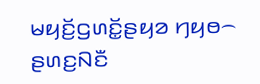ꤗꤟꤢꤩ꤬ꤞꤛꤢꤩ꤭ꤔꤟꤤ ꤚꤟꤥ꤮ ꤔꤛꤢ꤬ꤡꤢꤪ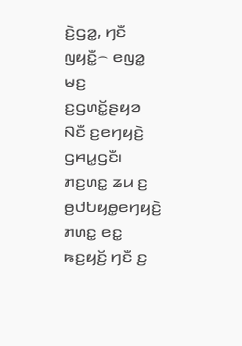ꤢꤧ꤬ꤞꤤ꤭, ꤚꤢꤪ ꤜꤟꤢꤪ꤭꤮ ꤕꤜꤤ꤭ ꤗꤢ꤬ ꤢ꤬ꤞꤛꤢꤩ꤭ꤔꤟꤤ ꤡꤢꤪ ꤢ꤬ꤕꤚꤟꤢꤧ꤬ ꤞꤌꤣ꤭ꤞꤢꤪ꤯ ꤊꤢ꤬ꤛꤢ꤭ ꤘꤣ ꤢ꤬ ꤥ꤬ꤓꤝꤟꤥ꤭ꤕꤚꤟꤢꤧ꤬ ꤊꤛꤢ꤭ ꤕꤢ꤭ ꤒꤢ꤬ꤟꤢꤩ꤬ ꤚꤢꤪ ꤢ꤬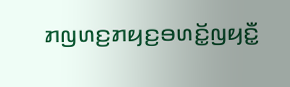ꤊꤜꤛꤢ꤬ꤊꤟꤢ꤬ꤋꤛꤢꤩ꤭ꤜꤟꤢꤪ꤭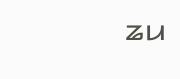ꤘꤣ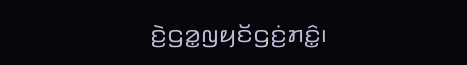ꤢꤧ꤬ꤞꤤ꤭ꤜꤟꤢꤩꤞꤢꤦ꤬ꤊꤢꤨ꤭꤯